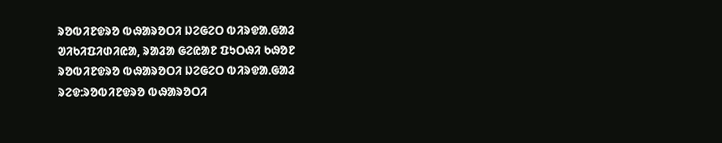ᱨᱚᱵᱤᱱᱫᱨᱚ ᱵᱷᱟᱨᱚᱛᱤ ᱡᱮᱜᱮᱛ ᱵᱤᱨᱫᱟᱹᱜᱟᱲ
ᱣᱤᱠᱤᱯᱤᱰᱤᱭᱟ, ᱨᱟᱲᱟ ᱜᱮᱭᱟᱱ ᱯᱩᱛᱷᱤ ᱠᱷᱚᱱ
ᱨᱚᱵᱤᱱᱫᱨᱚ ᱵᱷᱟᱨᱚᱛᱤ ᱡᱮᱜᱮᱛ ᱵᱤᱨᱫᱟᱹᱜᱟᱲ
ᱨᱮᱫ:ᱨᱚᱵᱤᱱᱫᱨᱚ ᱵᱷᱟᱨᱚᱛᱤ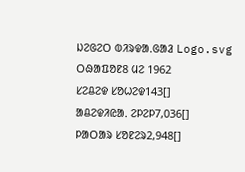ᱡᱮᱜᱮᱛ ᱵᱤᱨᱫᱟᱹᱜᱟᱲ Logo.svg
ᱛᱷᱟᱯᱚᱱ8 ᱢᱮ 1962
ᱥᱮᱪᱮᱫ ᱥᱚᱦᱮᱫ143[]
ᱟᱪᱮᱫᱤᱭᱟᱹ ᱮᱞᱮᱞ7,036[]
ᱞᱟᱛᱟᱨ ᱥᱚᱱᱮᱨ2,948[]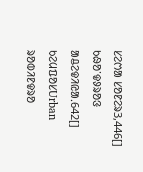ᱥᱮᱬᱟ ᱥᱚᱱᱮᱨ3,446[]
ᱠᱷᱚᱸᱫᱽᱨᱚᱝ ᱟᱪᱮᱫᱤᱭᱟᱹ642[]
ᱠᱮᱢᱯᱚᱥUrban
ᱨᱚᱵᱤᱱᱫᱨᱚ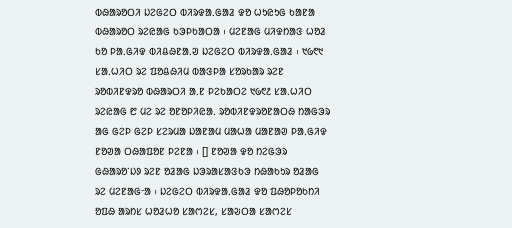ᱵᱷᱟᱨᱚᱛᱤ ᱡᱮᱜᱮᱛ ᱵᱤᱨᱫᱟᱹᱜᱟᱲ ᱫᱚ ᱦᱩᱭᱩᱜ ᱠᱟᱱᱟ ᱵᱷᱟᱨᱚᱛ ᱨᱮᱭᱟᱜ ᱠᱳᱞᱠᱟᱛᱟ ᱾ ᱢᱮᱱᱟᱜ ᱢᱤᱫᱴᱟᱝ ᱦᱚᱲ ᱠᱚ ᱞᱟᱹᱜᱤᱫ ᱵᱤᱪᱷᱱᱟᱹᱣ ᱡᱮᱜᱮᱛ ᱵᱤᱨᱫᱟᱹᱜᱟᱲ ᱾ ᱑᱙᱖᱑ ᱥᱟᱹᱦᱤᱛ ᱨᱮ ᱯᱚᱪᱷᱤᱢ ᱵᱟᱝᱞᱟ ᱥᱚᱨᱠᱟᱨ ᱨᱮᱱ ᱨᱚᱵᱤᱱᱫᱨᱚ ᱵᱷᱟᱨᱛᱤ ᱟᱹᱱ ᱞᱮᱠᱟᱛᱮ ᱑᱙᱖᱒ ᱥᱟᱹᱦᱤᱛ ᱨᱮᱭᱟᱜ ᱘ ᱢᱮ ᱨᱮ ᱚᱱᱚᱞᱤᱭᱟᱹ ᱨᱚᱵᱤᱱᱫᱨᱚᱱᱟᱛᱷ ᱴᱟᱜᱳᱨ ᱟᱜ ᱜᱮᱞ ᱜᱮᱞ ᱥᱮᱨᱢᱟ ᱡᱟᱱᱟᱢ ᱢᱟᱦᱟ ᱢᱟᱱᱟᱣ ᱞᱟᱹᱜᱤᱫ ᱱᱚᱣᱟ ᱛᱷᱟᱯᱚᱱ ᱞᱮᱱᱟ ᱾ [] ᱱᱚᱣᱟ ᱫᱚ ᱴᱮᱜᱳᱨ ᱜᱷᱟᱨᱚᱸᱡᱽ ᱨᱮᱱ ᱚᱲᱟᱜ ᱡᱳᱨᱟᱥᱟᱝᱠᱳ ᱴᱷᱟᱠᱩᱨ ᱚᱲᱟᱜ ᱨᱮ ᱢᱮᱱᱟᱜᱼᱟ ᱾ ᱡᱮᱜᱮᱛ ᱵᱤᱨᱫᱟᱹᱜᱟᱲ ᱫᱚ ᱯᱷᱚᱞᱚᱠᱴᱤ ᱚᱯᱷ ᱟᱨᱴᱥ ᱦᱚᱲᱦᱚ ᱥᱟᱬᱮᱥ, ᱥᱟᱶᱛᱟ ᱥᱟᱬᱮᱥ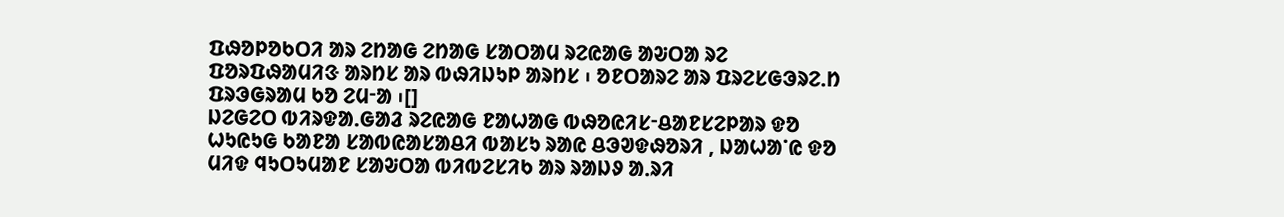ᱯᱷᱚᱞᱚᱠᱛᱤ ᱟᱨ ᱮᱴᱟᱜ ᱮᱴᱟᱜ ᱥᱟᱛᱟᱢ ᱨᱮᱭᱟᱜ ᱟᱶᱛᱟ ᱨᱮ ᱯᱚᱨᱯᱷᱟᱢᱤᱝ ᱟᱨᱴᱥ ᱟᱨ ᱵᱷᱤᱡᱩᱞ ᱟᱨᱴᱥ ᱾ ᱚᱱᱛᱟᱨᱮ ᱟᱨ ᱯᱨᱮᱥᱜᱳᱨᱮᱹᱴ ᱯᱨᱳᱜᱨᱟᱢ ᱠᱚ ᱮᱢᱼᱟ ᱾[]
ᱡᱮᱜᱮᱛ ᱵᱤᱨᱫᱟᱹᱜᱟᱲ ᱨᱮᱭᱟᱜ ᱱᱟᱦᱟᱜ ᱵᱷᱚᱭᱤᱥᱼᱪᱟᱱᱥᱮᱞᱟᱨ ᱫᱚ ᱦᱩᱭᱩᱜ ᱠᱟᱱᱟ ᱥᱟᱵᱭᱟᱥᱟᱪᱤ ᱵᱟᱥᱩ ᱨᱟᱭ ᱪᱳᱣᱫᱷᱚᱨᱤ , ᱡᱟᱦᱟᱸᱭ ᱫᱚ ᱢᱤᱫ ᱧᱩᱛᱩᱢᱟᱱ ᱥᱟᱶᱛᱟ ᱵᱤᱵᱮᱥᱤᱠ ᱟᱨ ᱨᱟᱡᱽ ᱟᱹᱨᱤ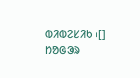ᱵᱤᱵᱮᱥᱤᱠ ᱾[]
ᱴᱚᱜᱳᱨ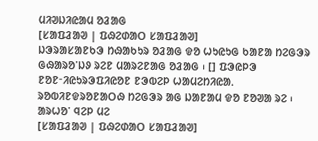ᱢᱤᱣᱡᱤᱭᱟᱢ ᱚᱲᱟᱜ
[ᱥᱟᱯᱲᱟᱣ | ᱯᱷᱮᱰᱟᱛ ᱥᱟᱯᱲᱟᱣ]
ᱡᱳᱨᱟᱥᱟᱱᱠᱳ ᱴᱷᱟᱠᱩᱨ ᱚᱲᱟᱜ ᱫᱚ ᱦᱩᱭᱩᱜ ᱠᱟᱱᱟ ᱴᱮᱜᱳᱨ ᱜᱷᱟᱨᱚᱸᱡᱽ ᱨᱮᱱ ᱢᱟᱨᱮᱱᱟᱜ ᱚᱲᱟᱜ ᱾ [] ᱯᱳᱭᱞᱳ ᱱᱚᱱᱼᱤᱭᱩᱨᱳᱯᱤᱭᱚᱱ ᱱᱳᱵᱮᱞ ᱦᱟᱢᱮᱴᱤᱭᱟᱹ ᱨᱚᱵᱤᱱᱫᱨᱚᱱᱟᱛᱷ ᱴᱮᱜᱳᱨ ᱟᱜ ᱡᱟᱱᱟᱢ ᱫᱚ ᱱᱚᱣᱟ ᱨᱮ ᱾
ᱟᱨᱦᱚᱸ ᱧᱮᱞ ᱢᱮ
[ᱥᱟᱯᱲᱟᱣ | ᱯᱷᱮᱰᱟᱛ ᱥᱟᱯᱲᱟᱣ]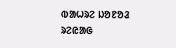ᱵᱟᱦᱨᱮ ᱡᱚᱱᱚᱲ ᱨᱮᱭᱟᱜ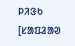ᱞᱤᱝᱠ
[ᱥᱟᱯᱲᱟᱣ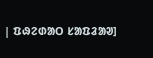| ᱯᱷᱮᱰᱟᱛ ᱥᱟᱯᱲᱟᱣ]